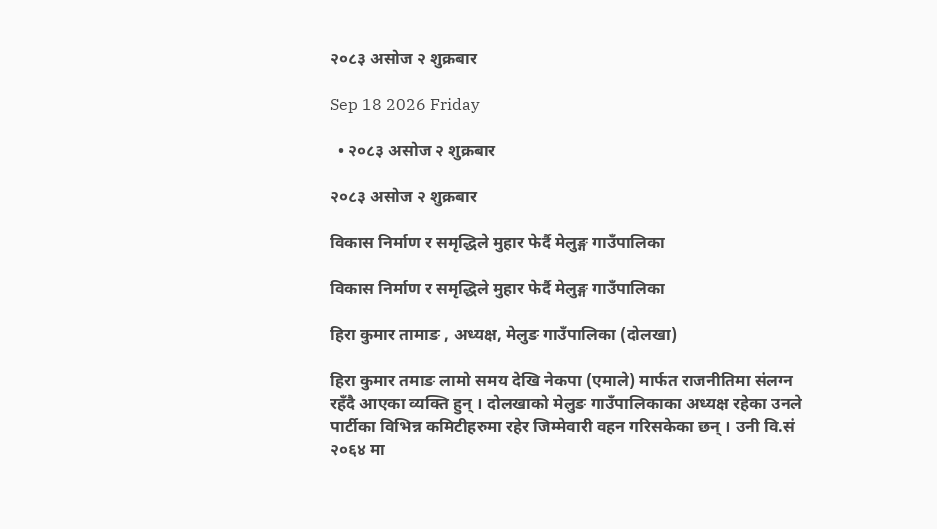२०८३ असोज २ शुक्रबार

Sep 18 2026 Friday

  • २०८३ असोज २ शुक्रबार

२०८३ असोज २ शुक्रबार

विकास निर्माण र समृद्धिले मुहार फेर्दै मेलुङ्ग गाउँपालिका

विकास निर्माण र समृद्धिले मुहार फेर्दै मेलुङ्ग गाउँपालिका

हिरा कुमार तामाङ , अध्यक्ष, मेलुङ गाउँपालिका (दोलखा)

हिरा कुमार तमाङ लामो समय देखि नेकपा (एमाले) मार्फत राजनीतिमा संलग्न रहँदै आएका व्यक्ति हुन् । दोलखाको मेलुङ गाउँपालिकाका अध्यक्ष रहेका उनले पार्टीका विभिन्न कमिटीहरुमा रहेर जिम्मेवारी वहन गरिसकेका छन् । उनी वि.सं २०६४ मा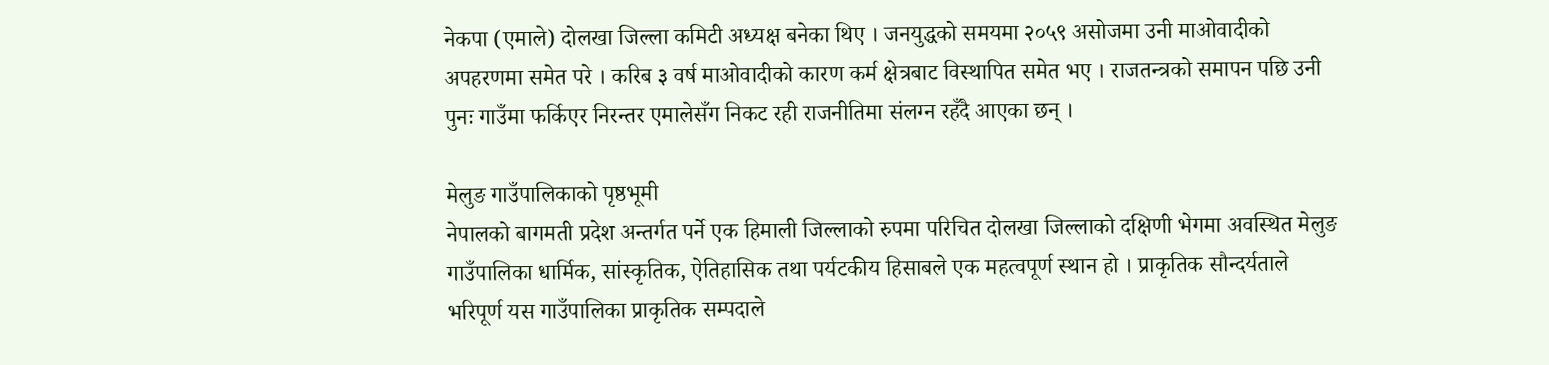नेकपा (एमाले) दोलखा जिल्ला कमिटी अध्यक्ष बनेका थिए । जनयुद्धको समयमा २०५९ असोजमा उनी माओवादीको अपहरणमा समेत परे । करिब ३ वर्ष माओवादीको कारण कर्म क्षेत्रबाट विस्थापित समेत भए । राजतन्त्रको समापन पछि उनी पुनः गाउँमा फर्किएर निरन्तर एमालेसँग निकट रही राजनीतिमा संलग्न रहँदै आएका छन् ।

मेलुङ गाउँपालिकाको पृष्ठभूमी
नेपालको बागमती प्रदेश अन्तर्गत पर्ने एक हिमाली जिल्लाको रुपमा परिचित दोलखा जिल्लाको दक्षिणी भेगमा अवस्थित मेलुङ गाउँपालिका धार्मिक, सांस्कृतिक, ऐतिहासिक तथा पर्यटकीय हिसाबले एक महत्वपूर्ण स्थान हो । प्राकृतिक सौन्दर्यताले भरिपूर्ण यस गाउँपालिका प्राकृतिक सम्पदाले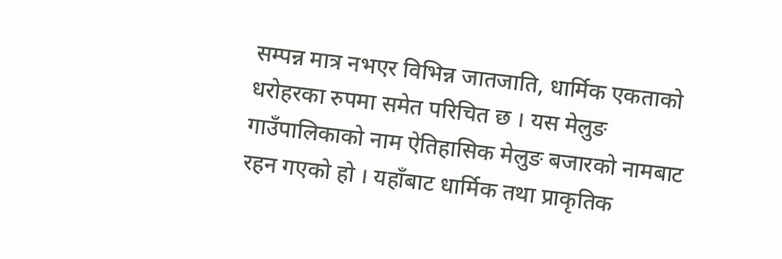सम्पन्न मात्र नभएर विभिन्न जातजाति, धार्मिक एकताको धरोहरका रुपमा समेत परिचित छ । यस मेलुङ गाउँपालिकाको नाम ऐतिहासिक मेलुङ बजारको नामबाट रहन गएको हो । यहाँबाट धार्मिक तथा प्राकृतिक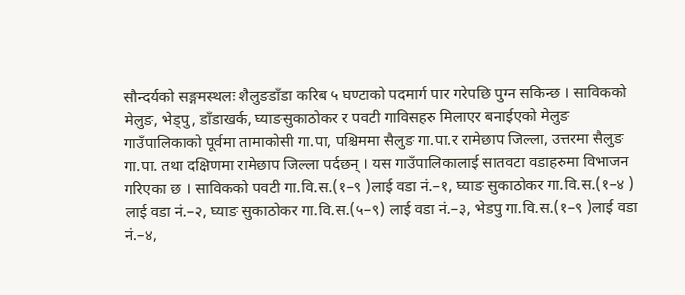सौन्दर्यको सङ्गमस्थलः शैलुङडाँडा करिब ५ घण्टाको पदमार्ग पार गरेपछि पुग्न सकिन्छ । साविकको मेलुङ, भेड्पु, डाँडाखर्क, घ्याङसुकाठोकर र पवटी गाविसहरु मिलाएर बनाईएको मेलुङ गाउँपालिकाको पूर्वमा तामाकोसी गा.पा, पश्चिममा सैलुङ गा.पा.र रामेछाप जिल्ला, उत्तरमा सैलुङ गा.पा. तथा दक्षिणमा रामेछाप जिल्ला पर्दछन् । यस गाउँपालिकालाई सातवटा वडाहरुमा विभाजन गरिएका छ । साविकको पवटी गा.वि.स.(१–९ )लाई वडा नं.–१, घ्याङ सुकाठोकर गा.वि.स.(१–४ ) लाई वडा नं.–२, घ्याङ सुकाठोकर गा.वि.स.(५–९) लाई वडा नं.–३, भेडपु गा.वि.स.(१–९ )लाई वडा नं.–४,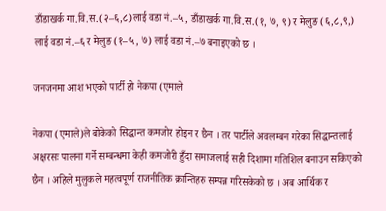डाँडाखर्क गा.वि.स.(२–६,८)लाई वडा नं.–५, डाँडाखर्क गा.वि.स.(१, ७, ९) र मेलुङ (६,८,९,) लाई वडा नं.–६ र मेलुङ (१–५, ७) लाई वडा नं.–७ बनाइएको छ ।

जनजनमा आश भएको पार्टी हो नेकपा (एमाले

नेकपा (एमाले)ले बोकेको सिद्धान्त कमजोर होइन र छैन । तर पार्टीले अवलम्बन गरेका सिद्धान्तलाई अक्षरसः पालना गर्ने सम्बन्धमा केही कमजोरी हुँदा समाजलाई सही दिशामा गतिशिल बनाउन सकिएको छैन । अहिले मुलुकले महत्वपूर्ण राजनीतिक क्रान्तिहरु सम्पन्न गरिसकेको छ । अब आर्थिक र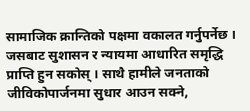सामाजिक क्रान्तिको पक्षमा वकालत गर्नुपर्नेछ । जसबाट सुशासन र न्यायमा आधारित समृद्धि प्राप्ति हुन सकोस् । साथै हामीले जनताको जीविकोपार्जनमा सुधार आउन सक्ने,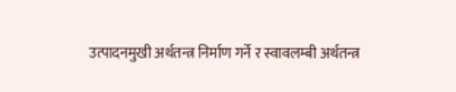उत्पादनमुखी अर्थतन्त्र निर्माण गर्ने र स्वावलम्बी अर्थतन्त्र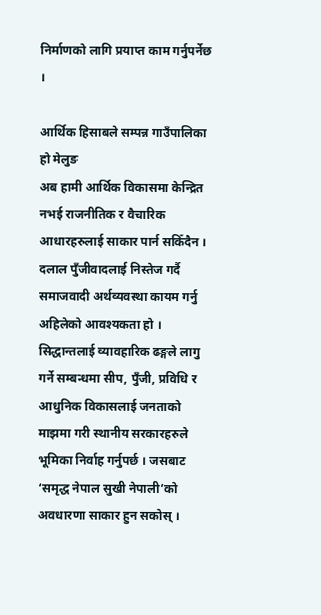निर्माणको लागि प्रयाप्त काम गर्नुपर्नेछ ।

आर्थिक हिसाबले सम्पन्न गाउँपालिका हो मेलुङ
अब हामी आर्थिक विकासमा केन्द्रित नभई राजनीतिक र वैचारिक आधारहरुलाई साकार पार्न सकिँदैन । दलाल पुँजीवादलाई निस्तेज गर्दै समाजवादी अर्थव्यवस्था कायम गर्नु अहिलेको आवश्यकता हो । सिद्धान्तलाई व्यावहारिक ढङ्गले लागु गर्ने सम्बन्धमा सीप, पुँजी, प्रविधि र आधुनिक विकासलाई जनताको माझमा गरी स्थानीय सरकारहरुले भूमिका निर्वाह गर्नुपर्छ । जसबाट ‘समृद्ध नेपाल सुखी नेपाली’को अवधारणा साकार हुन सकोस् ।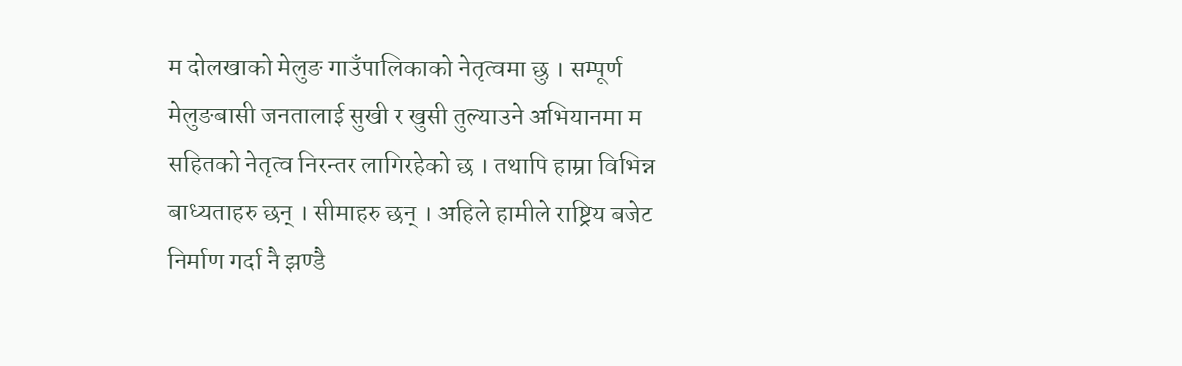म दोलखाको मेलुङ गाउँपालिकाको नेतृत्वमा छु । सम्पूर्ण मेलुङबासी जनतालाई सुखी र खुसी तुल्याउने अभियानमा म सहितको नेतृत्व निरन्तर लागिरहेको छ । तथापि हाम्रा विभिन्न बाध्यताहरु छन् । सीमाहरु छन् । अहिले हामीले राष्ट्रिय बजेट निर्माण गर्दा नै झण्डै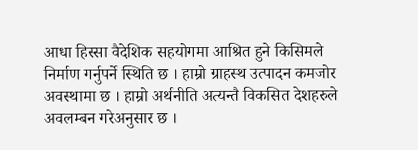आधा हिस्सा वैदेशिक सहयोगमा आश्रित हुने किसिमले निर्माण गर्नुपर्ने स्थिति छ । हाम्रो ग्राहस्थ उत्पादन कमजोर अवस्थामा छ । हाम्रो अर्थनीति अत्यन्तै विकसित देशहरुले अवलम्बन गरेअनुसार छ ।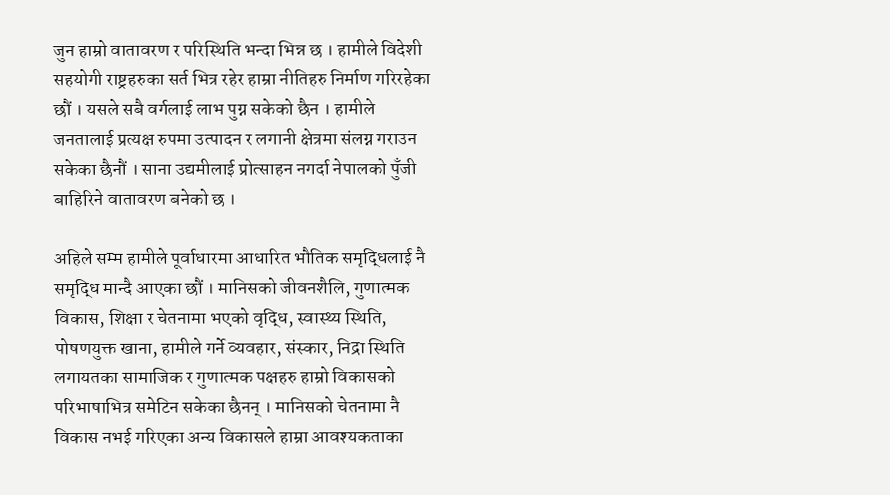जुन हाम्रो वातावरण र परिस्थिति भन्दा भिन्न छ । हामीले विदेशी सहयोगी राष्ट्रहरुका सर्त भित्र रहेर हाम्रा नीतिहरु निर्माण गरिरहेका छौं । यसले सबै वर्गलाई लाभ पुग्न सकेको छैन । हामीले जनतालाई प्रत्यक्ष रुपमा उत्पादन र लगानी क्षेत्रमा संलग्न गराउन सकेका छैनौं । साना उद्यमीलाई प्रोत्साहन नगर्दा नेपालको पुँजी बाहिरिने वातावरण बनेको छ ।

अहिले सम्म हामीले पूर्वाधारमा आधारित भौतिक समृद्धिलाई नै समृद्धि मान्दै आएका छौं । मानिसको जीवनशैलि, गुणात्मक विकास, शिक्षा र चेतनामा भएको वृद्धि, स्वास्थ्य स्थिति, पोषणयुक्त खाना, हामीले गर्ने व्यवहार, संस्कार, निद्रा स्थिति लगायतका सामाजिक र गुणात्मक पक्षहरु हाम्रो विकासको परिभाषाभित्र समेटिन सकेका छैनन् । मानिसको चेतनामा नै विकास नभई गरिएका अन्य विकासले हाम्रा आवश्यकताका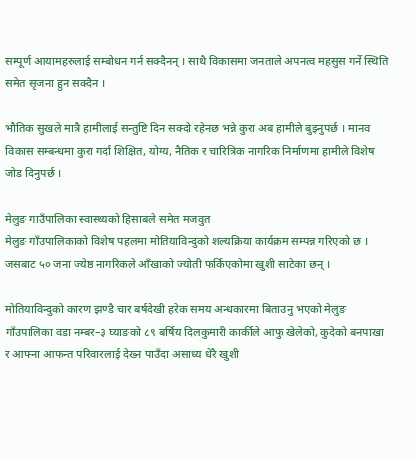सम्पूर्ण आयामहरुलाई सम्बोधन गर्न सक्दैनन् । साथै विकासमा जनताले अपनत्व महसुस गर्ने स्थिति समेत सृजना हुन सक्दैन ।

भौतिक सुखले मात्रै हामीलाई सन्तुष्टि दिन सक्दो रहेनछ भन्ने कुरा अब हामीले बुझ्नुपर्छ । मानव विकास सम्बन्धमा कुरा गर्दा शिक्षित, योग्य, नैतिक र चारित्रिक नागरिक निर्माणमा हामीले विशेष जोड दिनुपर्छ ।

मेलुङ गाउँपालिका स्वास्थ्यको हिसाबले समेत मजवुत
मेलुङ गाँउपालिकाको विशेष पहलमा मोतियाविन्दुको शल्यक्रिया कार्यक्रम सम्पन्न गरिएको छ । जसबाट ५० जना ज्येष्ठ नागरिकले आँखाको ज्योती फर्किएकोमा खुशी साटेका छन् ।

मोतियाविन्दुको कारण झण्डै चार बर्षदेखी हरेक समय अन्धकारमा बिताउनु भएको मेलुङ गाँउपालिका वडा नम्बर–३ घ्याङको ८९ बर्षिय दिलकुमारी कार्कीले आफु खेलेको, कुदेको बनपाखा र आफ्ना आफन्त परिवारलाई देख्न पाउँदा असाध्य धेरै खुशी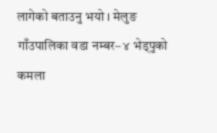लागेको बताउनु भयो । मेलुङ गाँउपालिका वडा नम्बर– ४ भेड्पुको कमला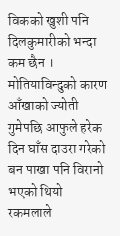विकको खुशी पनि दिलकुमारीको भन्दा कम छैन । मोतियाविन्दुको कारण आँखाको ज्योती गुमेपछि आफुले हरेक दिन घाँस दाउरा गरेको बन पाखा पनि विरानो भएको थियो रकमलाले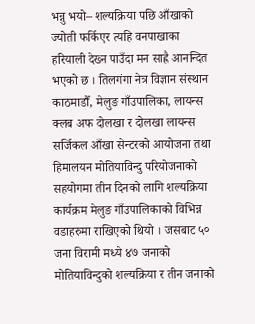भन्नु भयो– शल्यक्रिया पछि आँखाको ज्योती फर्किएर त्यहि वनपाखाका हरियाली देख्न पाउँदा मन साह्रै आनन्दित भएको छ । तिलगंगा नेत्र विज्ञान संस्थान काठमाडौँ, मेलुङ गाँउपालिका, लायन्स क्लब अफ दोलखा र दोलखा लायन्स सर्जिकल आँखा सेन्टरको आयोजना तथा हिमालयन मोतियाविन्दु परियोजनाको सहयोगमा तीन दिनको लागि शल्यक्रिया कार्यक्रम मेलुङ गाँउपालिकाको विभिन्न वडाहरुमा राखिएको थियो । जसबाट ५० जना विरामी मध्ये ४७ जनाको मोतियाविन्दुको शल्यक्रिया र तीन जनाको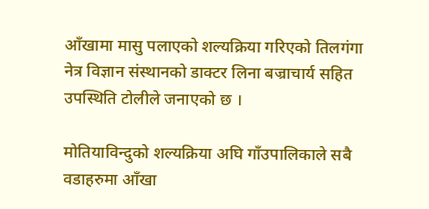आँखामा मासु पलाएको शल्यक्रिया गरिएको तिलगंगा नेत्र विज्ञान संस्थानको डाक्टर लिना बज्राचार्य सहित उपस्थिति टोलीले जनाएको छ ।

मोतियाविन्दुको शल्यक्रिया अघि गाँउपालिकाले सबै वडाहरुमा आँखा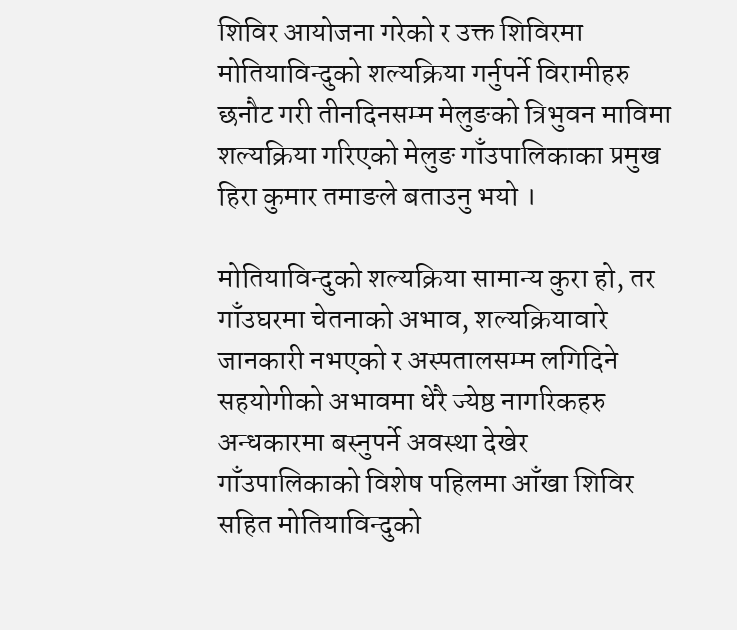शिविर आयोजना गरेको र उक्त शिविरमा मोतियाविन्दुको शल्यक्रिया गर्नुपर्ने विरामीहरु छनौट गरी तीनदिनसम्म मेलुङको त्रिभुवन माविमा शल्यक्रिया गरिएको मेलुङ गाँउपालिकाका प्रमुख हिरा कुमार तमाङले बताउनु भयो ।

मोतियाविन्दुको शल्यक्रिया सामान्य कुरा हो, तर गाँउघरमा चेतनाको अभाव, शल्यक्रियावारे जानकारी नभएको र अस्पतालसम्म लगिदिने सहयोगीको अभावमा धेरै ज्येष्ठ नागरिकहरु अन्धकारमा बस्नुपर्ने अवस्था देखेर गाँउपालिकाको विशेष पहिलमा आँखा शिविर सहित मोतियाविन्दुको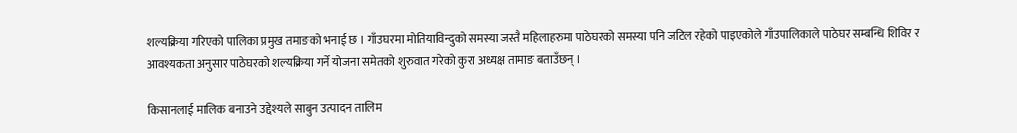शल्यक्रिया गरिएको पालिका प्रमुख तमाङको भनाई छ । गाँउघरमा मोतियाविन्दुको समस्या जस्तै महिलाहरुमा पाठेघरको समस्या पनि जटिल रहेको पाइएकोले गाँउपालिकाले पाठेघर सम्बन्धि शिविर र आवश्यकता अनुसार पाठेघरको शल्यक्रिया गर्ने योजना समेतको शुरुवात गरेको कुरा अध्यक्ष तामाङ बताउँछन् ।

किसानलाई मालिक बनाउने उद्देश्यले साबुन उत्पादन तालिम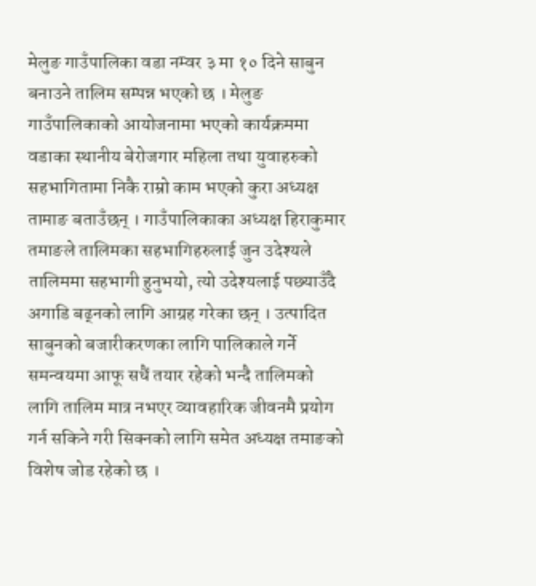मेलुङ गाउँपालिका वडा नम्वर ३ मा १० दिने साबुन बनाउने तालिम सम्पन्न भएको छ । मेलुङ गाउँपालिकाको आयोजनामा भएको कार्यक्रममा वडाका स्थानीय बेरोजगार महिला तथा युवाहरुको सहभागितामा निकै राम्रो काम भएको कुरा अध्यक्ष तामाङ बताउँछन् । गाउँपालिकाका अध्यक्ष हिराकुमार तमाङले तालिमका सहभागिहरुलाई जुन उदेश्यले तालिममा सहभागी हुनुभयो, त्यो उदेश्यलाई पछ्याउँदै अगाडि बढ्नको लागि आग्रह गरेका छन् । उत्पादित साबुनको बजारीकरणका लागि पालिकाले गर्ने समन्वयमा आफू सधैं तयार रहेको भन्दै तालिमको लागि तालिम मात्र नभएर व्यावहारिक जीवनमै प्रयोग गर्न सकिने गरी सिक्नको लागि समेत अध्यक्ष तमाङको विशेष जोड रहेको छ ।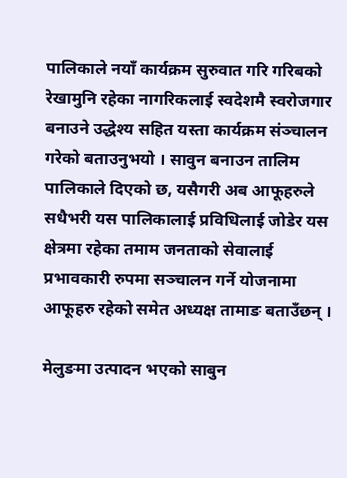पालिकाले नयाँ कार्यक्रम सुरुवात गरि गरिबको रेखामुनि रहेका नागरिकलाई स्वदेशमै स्वरोजगार बनाउने उद्धेश्य सहित यस्ता कार्यक्रम संञ्चालन गरेको बताउनुभयो । सावुन बनाउन तालिम पालिकाले दिएको छ, यसैगरी अब आफूहरुले सधैभरी यस पालिकालाई प्रविधिलाई जोडेर यस क्षेत्रमा रहेका तमाम जनताको सेवालाई प्रभावकारी रुपमा सञ्चालन गर्ने योजनामा आफूहरु रहेको समेत अध्यक्ष तामाङ बताउँछन् ।

मेलुङमा उत्पादन भएको साबुन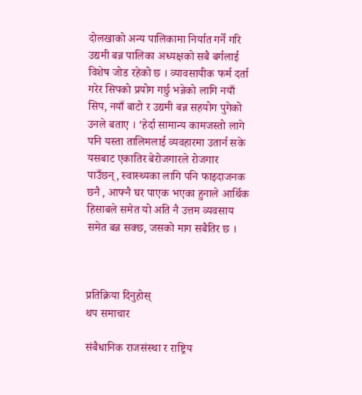दोलखाको अन्य पालिकामा निर्यात गर्ने गरि उद्यमी बन्न पालिका अध्यक्षको सबै बर्गलाई विशेष जोड रहेको छ । व्यावसायीक फर्म दर्ता गरेर सिपको प्रयोग गर्छु भन्नेको लागि नयाँ सिप, नयाँ बाटो र उद्यमी बन्न सहयोग पुगेको उनले बताए । ‘हेर्दा सामान्य कामजस्तो लागे पनि यस्ता तालिमलाई व्यवहारमा उतार्न सके यसबाट एकातिर बेरोजगारले रोजगार पाउँछन्, स्वास्थ्यका लागि पनि फाइदाजनक छनै , आफ्नै घर पाएक भएका हुनाले आर्थिक हिसाबले समेत यो अति नै उत्तम व्यवसाय समेत बन्न सक्छ, जसको माग सबैतिर छ ।



प्रतिक्रिया दिनुहोस्
थप समाचार

संबैधानिक राजसंस्था र राष्ट्रिय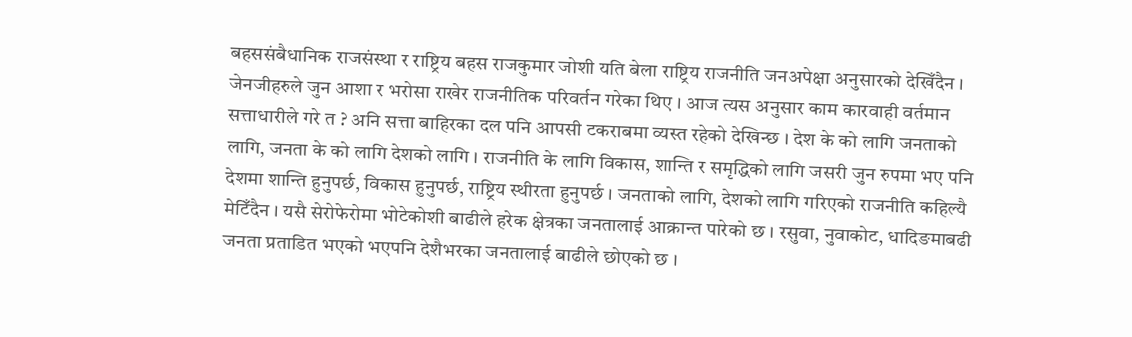बहससंबैधानिक राजसंस्था र राष्ट्रिय बहस राजकुमार जोशी यति बेला राष्ट्रिय राजनीति जनअपेक्षा अनुसारको देखिँदैन । जेनजीहरुले जुन आशा र भरोसा राखेर राजनीतिक परिवर्तन गरेका थिए । आज त्यस अनुसार काम कारवाही वर्तमान सत्ताधारीले गरे त ? अनि सत्ता बाहिरका दल पनि आपसी टकराबमा व्यस्त रहेको देखिन्छ । देश के को लागि जनताको लागि, जनता के को लागि देशको लागि । राजनीति के लागि विकास, शान्ति र समृद्धिको लागि जसरी जुन रुपमा भए पनि देशमा शान्ति हुनुपर्छ, विकास हुनुपर्छ, राष्ट्रिय स्थीरता हुनुपर्छ । जनताको लागि, देशको लागि गरिएको राजनीति कहिल्यै मेटिँदैन । यसै सेरोफेरोमा भोटेकोशी बाढीले हरेक क्षेत्रका जनतालाई आक्रान्त पारेको छ । रसुवा, नुवाकोट, धादिङमाबढी जनता प्रताडित भएको भएपनि देशैभरका जनतालाई बाढीले छोएको छ ।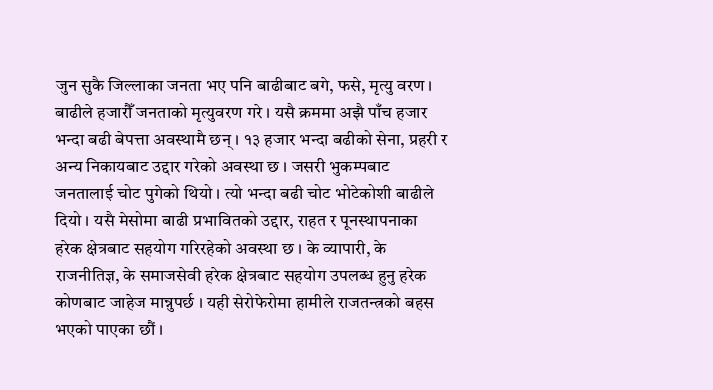जुन सुकै जिल्लाका जनता भए पनि बाढीबाट बगे, फसे, मृत्यु वरण । बाढीले हजारौँ जनताको मृत्युवरण गरे । यसै क्रममा अझै पाँच हजार भन्दा बढी बेपत्ता अवस्थामै छन् । १३ हजार भन्दा बढीको सेना, प्रहरी र अन्य निकायबाट उद्दार गरेको अवस्था छ । जसरी भुकम्पबाट जनतालाई चोट पुगेको थियो । त्यो भन्दा बढी चोट भोटेकोशी बाढीले दियो । यसै मेसोमा बाढी प्रभावितको उद्दार, राहत र पूनस्थापनाका हरेक क्षेत्रबाट सहयोग गरिरहेको अवस्था छ । के व्यापारी, के राजनीतिज्ञ, के समाजसेवी हरेक क्षेत्रबाट सहयोग उपलब्ध हुनु हरेक कोणबाट जाहेज मान्नुपर्छ । यही सेरोफेरोमा हामीले राजतन्त्रको बहस भएको पाएका छौं ।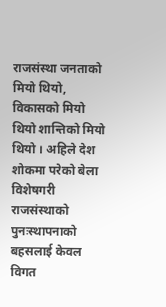राजसंस्था जनताको मियो थियो, विकासको मियो थियो शान्तिको मियो थियो । अहिले देश शोकमा परेको बेला विशेषगरी राजसंस्थाको पुनःस्थापनाको बहसलाई केवल विगत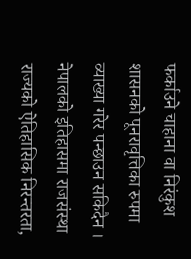फर्काउने चाहाना वा निरंकुश शासनको पूनरावृत्तिका रुपमा व्याख्या गरेर पन्छाउन सकिदैन । नेपालको इतिहासमा राजसंस्था राज्यको ऐतिहासिक निरन्तरता,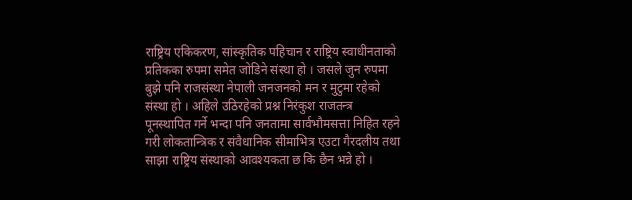राष्ट्रिय एकिकरण, सांस्कृतिक पहिचान र राष्ट्रिय स्वाधीनताको प्रतिकका रुपमा समेत जोडिने संस्था हो । जसले जुन रुपमा बुझे पनि राजसंस्था नेपाली जनजनको मन र मुटुमा रहेको संस्था हो । अहिले उठिरहेको प्रश्न निरंकुश राजतन्त्र पूनस्थापित गर्ने भन्दा पनि जनतामा सार्वभौमसत्ता निहित रहने गरी लोकतान्त्रिक र संवैधानिक सीमाभित्र एउटा गैरदलीय तथा साझा राष्ट्रिय संस्थाको आवश्यकता छ कि छैन भन्ने हो ।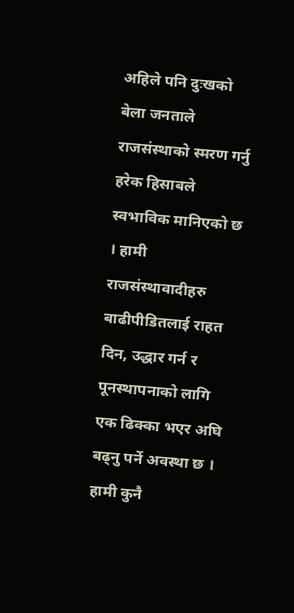अहिले पनि दुःखको बेला जनताले राजसंस्थाको स्मरण गर्नु हरेक हिसाबले स्वभाविक मानिएको छ । हामी राजसंस्थावादीहरु बाढीपीडितलाई राहत दिन, उद्धार गर्न र पूनस्थापनाको लागि एक ढिक्का भएर अघि बढ्नु पर्ने अवस्था छ । हामी कुनै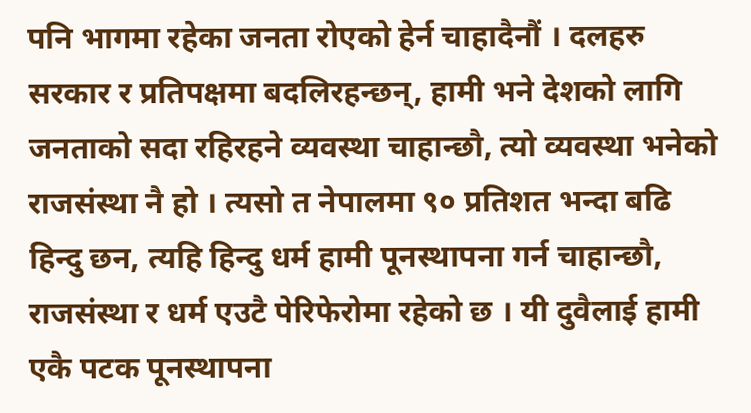पनि भागमा रहेका जनता रोएको हेर्न चाहादैनौं । दलहरु सरकार र प्रतिपक्षमा बदलिरहन्छन्, हामी भने देशको लागि जनताको सदा रहिरहने व्यवस्था चाहान्छौ, त्यो व्यवस्था भनेको राजसंस्था नै हो । त्यसो त नेपालमा ९० प्रतिशत भन्दा बढि हिन्दु छन, त्यहि हिन्दु धर्म हामी पूनस्थापना गर्न चाहान्छौ, राजसंस्था र धर्म एउटै पेरिफेरोमा रहेको छ । यी दुवैलाई हामी एकै पटक पूनस्थापना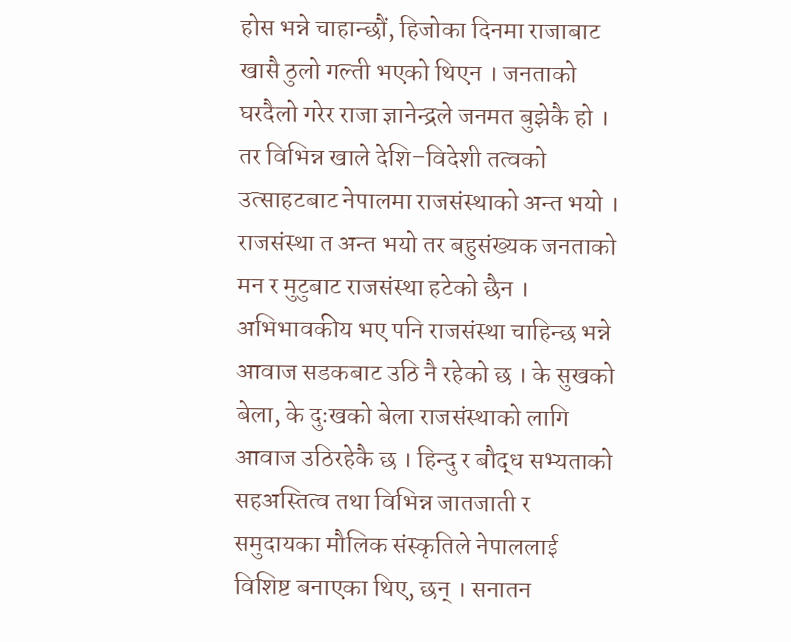होस भन्ने चाहान्छौं, हिजोका दिनमा राजाबाट खासै ठुलो गल्ती भएको थिएन । जनताको घरदैलो गरेर राजा ज्ञानेन्द्रले जनमत बुझेकै हो । तर विभिन्न खाले देशि–विदेशी तत्वको उत्साहटबाट नेपालमा राजसंस्थाको अन्त भयो । राजसंस्था त अन्त भयो तर बहुसंख्यक जनताको मन र मुटुबाट राजसंस्था हटेको छैन । अभिभावकीय भए पनि राजसंस्था चाहिन्छ भन्ने आवाज सडकबाट उठि नै रहेको छ । के सुखको बेला, के दुःखको बेला राजसंस्थाको लागि आवाज उठिरहेकै छ । हिन्दु र बौद्ध सभ्यताको सहअस्तित्व तथा विभिन्न जातजाती र समुदायका मौलिक संस्कृतिले नेपाललाई विशिष्ट बनाएका थिए, छन् । सनातन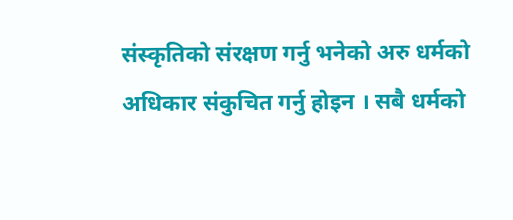संस्कृतिको संरक्षण गर्नु भनेको अरु धर्मको अधिकार संकुचित गर्नु होइन । सबै धर्मको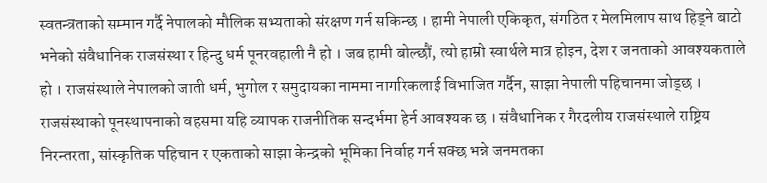स्वतन्त्रताको सम्मान गर्दै नेपालको मौलिक सभ्यताको संरक्षण गर्न सकिन्छ । हामी नेपाली एकिकृत, संगठित र मेलमिलाप साथ हिड्ने बाटो भनेको संवैधानिक राजसंस्था र हिन्दु धर्म पूनरवहाली नै हो । जब हामी बोल्छौं, त्यो हाम्रो स्वार्थले मात्र होइन, देश र जनताको आवश्यकताले हो । राजसंस्थाले नेपालको जाती धर्म, भुगोल र समुदायका नाममा नागरिकलाई विभाजित गर्दैन, साझा नेपाली पहिचानमा जोड्छ । राजसंस्थाको पूनस्थापनाको वहसमा यहि व्यापक राजनीतिक सन्दर्भमा हेर्न आवश्यक छ । संवैधानिक र गैरदलीय राजसंस्थाले राष्ट्रिय निरन्तरता, सांस्कृतिक पहिचान र एकताको साझा केन्द्रको भूमिका निर्वाह गर्न सक्छ भन्ने जनमतका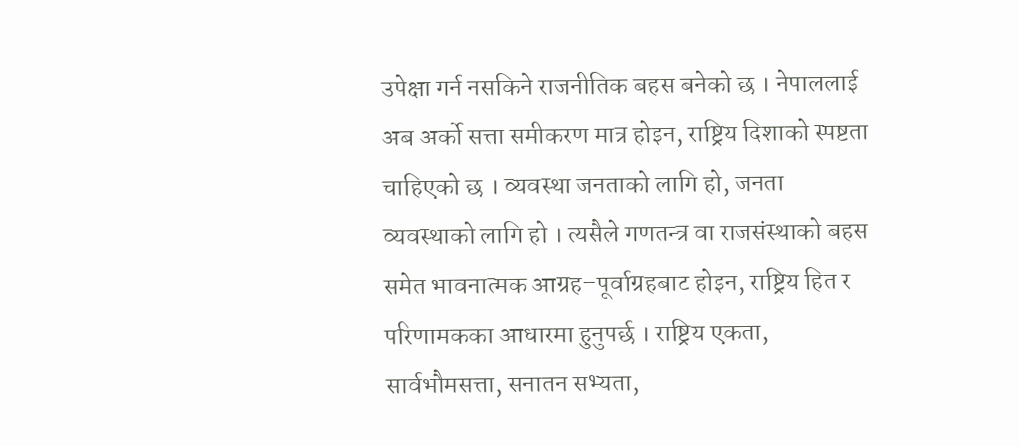उपेक्षा गर्न नसकिने राजनीतिक बहस बनेको छ । नेपाललाई अब अर्को सत्ता समीकरण मात्र होइन, राष्ट्रिय दिशाको स्पष्टता चाहिएको छ । व्यवस्था जनताको लागि हो, जनता व्यवस्थाको लागि हो । त्यसैले गणतन्त्र वा राजसंस्थाको बहस समेत भावनात्मक आग्रह–पूर्वाग्रहबाट होइन, राष्ट्रिय हित र परिणामकका आधारमा हुनुपर्छ । राष्ट्रिय एकता, सार्वभौमसत्ता, सनातन सभ्यता,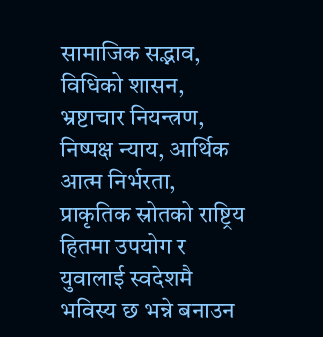सामाजिक सद्भाव, विधिको शासन, भ्रष्टाचार नियन्त्रण, निष्पक्ष न्याय, आर्थिक आत्म निर्भरता, प्राकृतिक स्रोतको राष्ट्रिय हितमा उपयोग र युवालाई स्वदेशमै भविस्य छ भन्ने बनाउन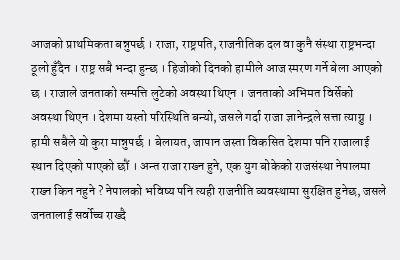आजको प्राथमिकता बन्नुपर्छ । राजा, राष्ट्रपति, राजनीतिक दल वा कुनै संस्था राष्ट्रभन्दा ठूलो हुँदैन । राष्ट्र सबै भन्दा हुन्छ । हिजोको दिनको हामीले आज स्मरण गर्ने बेला आएको छ । राजाले जनताको सम्पत्ति लुटेको अवस्था थिएन । जनताको अभिमत विर्सेको अवस्था थिएन । देशमा यस्तो परिस्थिति बन्यो, जसले गर्दा राजा ज्ञानेन्द्रले सत्ता त्याग्नु । हामी सबैले यो कुरा मान्नुपर्छ । बेलायत, जापान जस्ता विकसित देशमा पनि राजालाई स्थान दिएको पाएको छौं । अन्त राजा राख्न हुने, एक युग बोकेको राजसंस्था नेपालमा राख्न किन नहुने ? नेपालको भविष्य पनि त्यही राजनीति व्यवस्थामा सुरक्षित हुनेछ, जसले जनतालाई सर्वोच्च राख्दै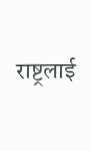राष्ट्रलाई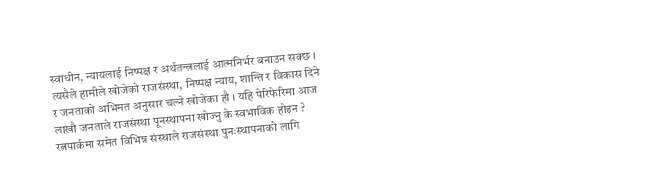स्वाधीन, न्यायलाई निष्पक्ष र अर्थतन्त्रलाई आत्मनिर्भर बनाउन सक्छ । त्यसैले हामीले खोजेको राजसंस्था, निष्पक्ष न्याय, शान्ति र विकास दिने र जनताको अभिमत अनुसार चल्ने खोजेका हौ । यहि पेरिफेरिमा आज लाखौ जनताले राजसंस्था पूनस्थापना खोज्नु के स्वभाविक होइन ? रत्नपार्कमा समेत विभिन्न संस्थाले राजसंस्था पुनःस्थापनाको लागि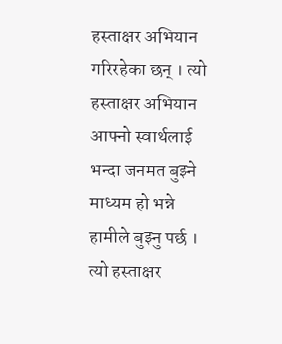हस्ताक्षर अभियान गरिरहेका छन् । त्यो हस्ताक्षर अभियान आफ्नो स्वार्थलाई भन्दा जनमत बुझ्ने माध्यम हो भन्ने हामीले बुझ्नु पर्छ । त्यो हस्ताक्षर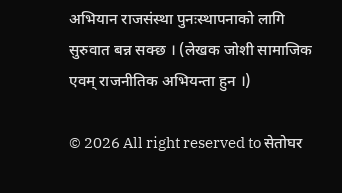अभियान राजसंस्था पुनःस्थापनाको लागि सुरुवात बन्न सक्छ । (लेखक जोशी सामाजिक एवम् राजनीतिक अभियन्ता हुन ।)

© 2026 All right reserved to सेतोघर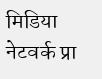मिडिया नेटवर्क प्रा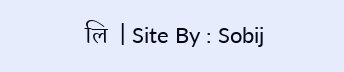लि  | Site By : Sobij